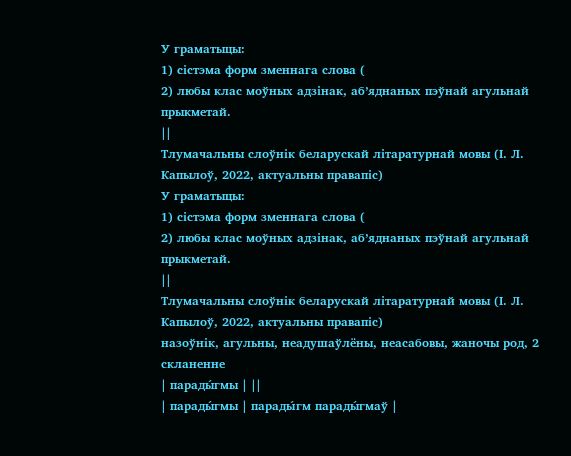У граматыцы:
1) сістэма форм зменнага слова (
2) любы клас моўных адзінак, аб’яднаных пэўнай агульнай прыкметай.
||
Тлумачальны слоўнік беларускай літаратурнай мовы (І. Л. Капылоў, 2022, актуальны правапіс)
У граматыцы:
1) сістэма форм зменнага слова (
2) любы клас моўных адзінак, аб’яднаных пэўнай агульнай прыкметай.
||
Тлумачальны слоўнік беларускай літаратурнай мовы (І. Л. Капылоў, 2022, актуальны правапіс)
назоўнік, агульны, неадушаўлёны, неасабовы, жаночы род, 2 скланенне
| парады́гмы | ||
| парады́гмы | парады́гм парады́гмаў |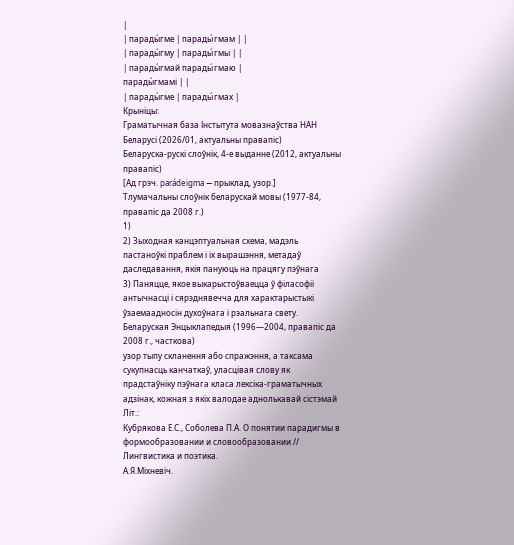|
| парады́гме | парады́гмам | |
| парады́гму | парады́гмы | |
| парады́гмай парады́гмаю |
парады́гмамі | |
| парады́гме | парады́гмах |
Крыніцы:
Граматычная база Інстытута мовазнаўства НАН Беларусі (2026/01, актуальны правапіс)
Беларуска-рускі слоўнік, 4-е выданне (2012, актуальны правапіс)
[Ад грэч. parádeigma — прыклад, узор.]
Тлумачальны слоўнік беларускай мовы (1977-84, правапіс да 2008 г.)
1)
2) Зыходная канцэптуальная схема, мадэль пастаноўкі праблем і іх вырашэння, метадаў даследавання, якія пануюць на працягу пэўнага
3) Паняцце, якое выкарыстоўваецца ў філасофіі антычнасці і сярэднявечча для характарыстыкі ўзаемаадносін духоўнага і рэальнага свету.
Беларуская Энцыклапедыя (1996—2004, правапіс да 2008 г., часткова)
узор тыпу скланення або спражэння, а таксама сукупнасць канчаткаў, уласцівая слову як прадстаўніку пэўнага класа лексіка-граматычных адзінак, кожная з якіх валодае аднолькавай сістэмай
Літ.:
Кубрякова Е.С., Соболева П.А. О понятии парадигмы в формообразовании и словообразовании // Лингвистика и поэтика.
А.Я.Міхневіч.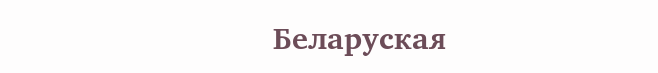Беларуская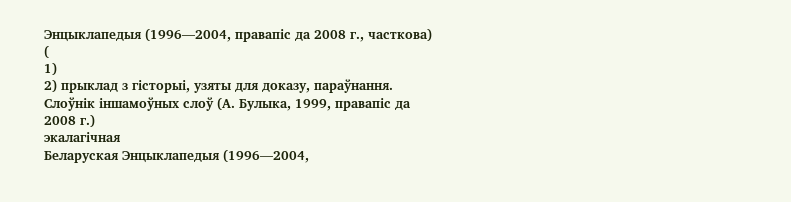Энцыклапедыя (1996—2004, правапіс да 2008 г., часткова)
(
1)
2) прыклад з гісторыі, узяты для доказу, параўнання.
Слоўнік іншамоўных слоў (А. Булыка, 1999, правапіс да 2008 г.)
экалагічная
Беларуская Энцыклапедыя (1996—2004,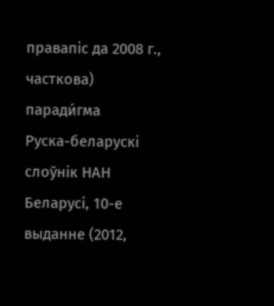правапіс да 2008 г., часткова)
паради́гма
Руска-беларускі слоўнік НАН Беларусі, 10-е выданне (2012,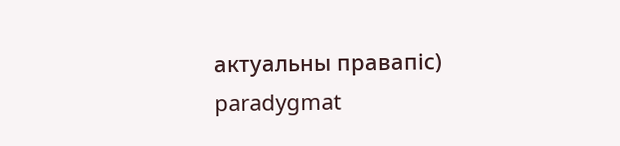актуальны правапіс)
paradygmat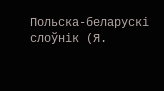Польска-беларускі слоўнік (Я.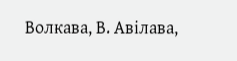Волкава, В. Авілава,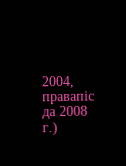2004, правапіс да 2008 г.)